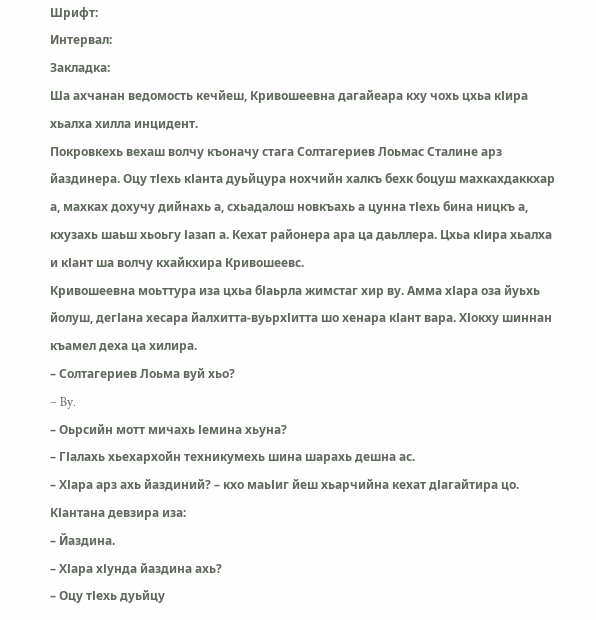Шрифт:
Интервал:
Закладка:
Ша ахчанан ведомость кечйеш, Кривошеевна дагайеара кху чохь цхьа кІира хьалха хилла инцидент.
Покровкехь вехаш волчу къоначу стага Солтагериев Лоьмас Сталине арз йаздинера. Оцу тІехь кІанта дуьйцура нохчийн халкъ бехк боцуш махкахдаккхар а, махках дохучу дийнахь а, схьадалош новкъахь а цунна тІехь бина ницкъ а, кхузахь шаьш хьоьгу Іазап а. Кехат районера ара ца даьллера. Цхьа кІира хьалха и кІант ша волчу кхайкхира Кривошеевс.
Кривошеевна моьттура иза цхьа бІаьрла жимстаг хир ву. Амма хІара оза йуьхь йолуш, дегІана хесара йалхитта-вуьрхІитта шо хенара кІант вара. ХІокху шиннан къамел деха ца хилира.
– Солтагериев Лоьма вуй хьо?
– By.
– Оьрсийн мотт мичахь Іемина хьуна?
– ГІалахь хьехархойн техникумехь шина шарахь дешна ас.
– ХІара арз ахь йаздиний? – кхо маьІиг йеш хьарчийна кехат дІагайтира цо.
КІантана девзира иза:
– Йаздина.
– ХІара хІунда йаздина ахь?
– Оцу тІехь дуьйцу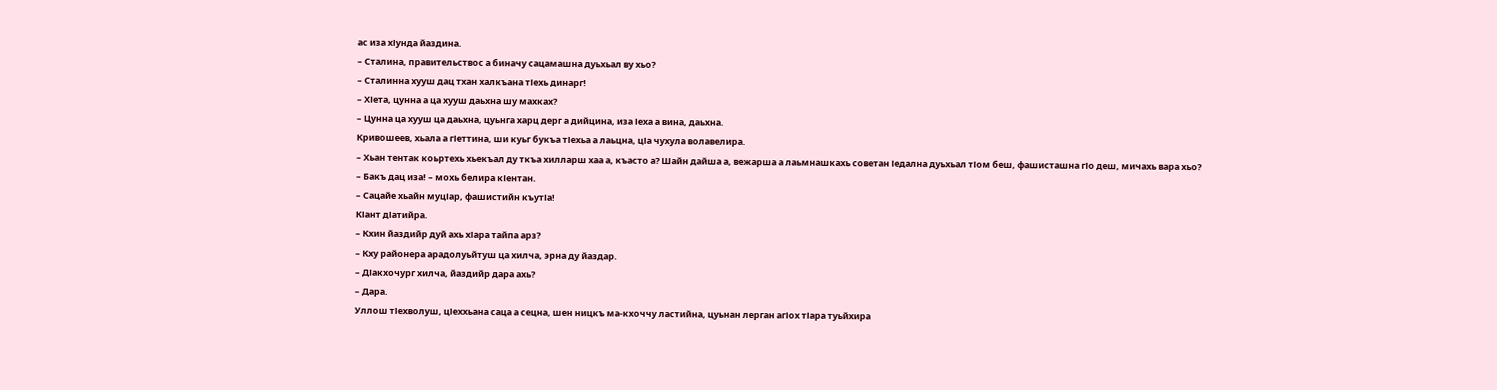ас иза хІунда йаздина.
– Сталина, правительствос а биначу сацамашна дуьхьал ву хьо?
– Сталинна хууш дац тхан халкъана тІехь динарг!
– ХІета, цунна а ца хууш даьхна шу махках?
– Цунна ца хууш ца даьхна, цуьнга харц дерг а дийцина, иза Іеха а вина, даьхна.
Кривошеев, хьала а гІеттина, ши куьг букъа тІехьа а лаьцна, цІа чухула волавелира.
– Хьан тентак коьртехь хьекъал ду ткъа хилларш хаа а, къасто а? Шайн дайша а, вежарша а лаьмнашкахь советан Іедална дуьхьал тІом беш, фашисташна гІо деш, мичахь вара хьо?
– Бакъ дац иза! – мохь белира кІентан.
– Сацайе хьайн муцІар, фашистийн къутІа!
КІант дІатийра.
– Кхин йаздийр дуй ахь хІара тайпа арз?
– Кху районера арадолуьйтуш ца хилча, эрна ду йаздар.
– ДІакхочург хилча, йаздийр дара ахь?
– Дара.
Уллош тІехволуш, цІеххьана саца а сецна, шен ницкъ ма-кхоччу ластийна, цуьнан лерган агІох тІара туьйхира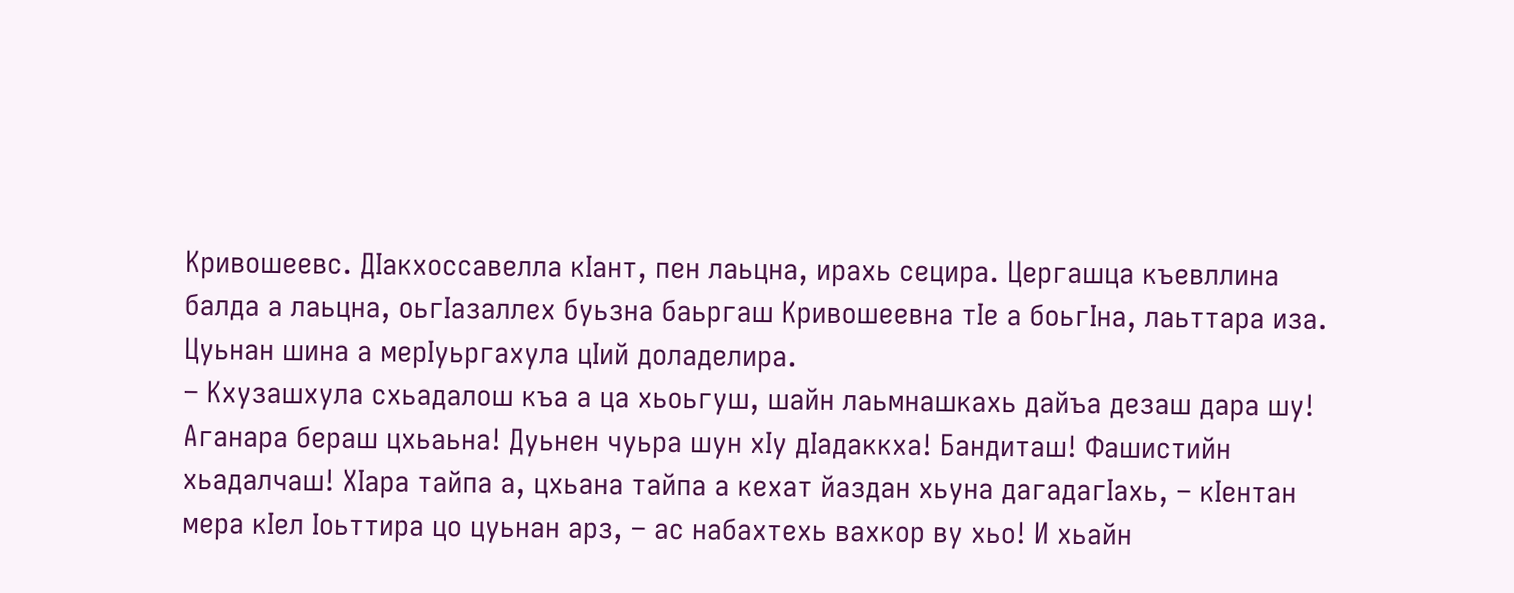Кривошеевс. ДІакхоссавелла кІант, пен лаьцна, ирахь сецира. Цергашца къевллина балда а лаьцна, оьгІазаллех буьзна баьргаш Кривошеевна тІе а боьгІна, лаьттара иза. Цуьнан шина а мерІуьргахула цІий доладелира.
– Кхузашхула схьадалош къа а ца хьоьгуш, шайн лаьмнашкахь дайъа дезаш дара шу! Аганара бераш цхьаьна! Дуьнен чуьра шун хІу дІадаккха! Бандиташ! Фашистийн хьадалчаш! ХІара тайпа а, цхьана тайпа а кехат йаздан хьуна дагадагІахь, – кІентан мера кІел Іоьттира цо цуьнан арз, – ас набахтехь вахкор ву хьо! И хьайн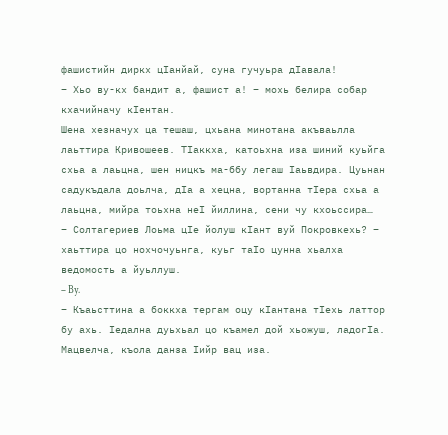фашистийн диркх цІанйай, суна гучуьра дІавала!
– Хьо ву-кх бандит а, фашист а! – мохь белира собар кхачийначу кІентан.
Шена хезначух ца тешаш, цхьана минотана акъваьлла лаьттира Кривошеев. ТІаккха, катоьхна иза шиний куьйга схьа а лаьцна, шен ницкъ ма-ббу легаш Іаьвдира. Цуьнан садукъдала доьлча, дІа а хецна, вортанна тІера схьа а лаьцна, мийра тоьхна неІ йиллина, сени чу кхоьссира…
– Солтагериев Лоьма цІе йолуш кІант вуй Покровкехь? – хаьттира цо нохчочуьнга, куьг тaІo цунна хьалха ведомость а йуьллуш.
– By.
– Къаьсттина а боккха тергам оцу кІантана тІехь латтор бу ахь. Іедална дуьхьал цо къамел дой хьожуш, ладогІа. Мацвелча, къола данза Іийр вац иза.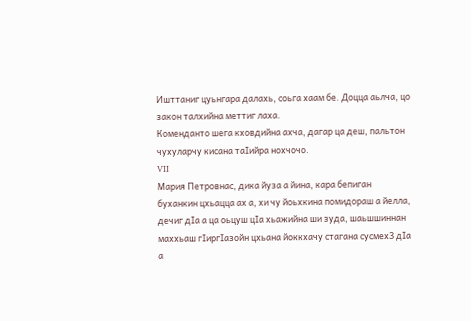Ишттаниг цуьнгара далахь, соьга хаам бе. Доцца аьлча, цо закон талхийна меттиг лаха.
Коменданто шега кховдийна ахча, дагар ца деш, пальтон чухуларчу кисана таІийра нохчочо.
VII
Мария Петровнас, дика йуза а йина, кара бепиган буханкин цхьацца ах а, хи чу йоьхкина помидораш а йелла, дечиг дІа а ца оьцуш цІа хьажийна ши зуда, шаьшшиннан маххьаш гІиргІазойн цхьана йоккхачу стагана сусмех3 дІа а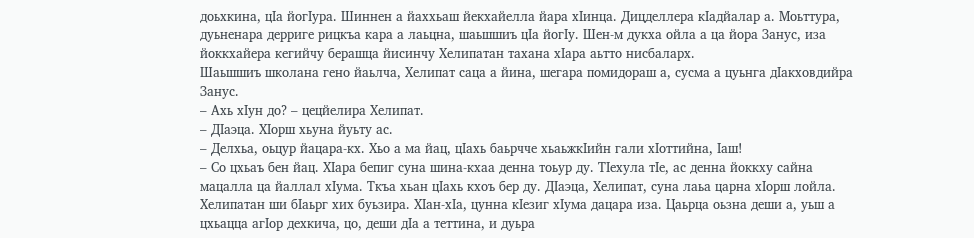доьхкина, цІа йогІура. Шиннен а йаххьаш йекхайелла йара хІинца. Дицделлера кІадйалар а. Моьттура, дуьненара дерриге рицкъа кара а лаьцна, шаьшшиъ цІа йогІу. Шен-м дукха ойла а ца йора Занус, иза йоккхайера кегийчу берашца йисинчу Хелипатан тахана хІара аьтто нисбаларх.
Шаьшшиъ школана гено йаьлча, Хелипат саца а йина, шегара помидораш а, сусма а цуьнга дІакховдийра Занус.
– Ахь хІун до? – цецйелира Хелипат.
– ДІаэца. ХІорш хьуна йуьту ас.
– Делхьа, оьцур йацара-кх. Хьо а ма йац, цІахь баьрчче хьаьжкІийн гали хІоттийна, Іаш!
– Со цхьаъ бен йац. ХІара бепиг суна шина-кхаа денна тоьур ду. ТІехула тІе, ас денна йоккху сайна мацалла ца йаллал хІума. Ткъа хьан цІахь кхоъ бер ду. ДІаэца, Хелипат, суна лаьа царна хІорш лойла.
Хелипатан ши бІаьрг хих буьзира. ХІан-хІа, цунна кІезиг хІума дацара иза. Цаьрца оьзна деши а, уьш а цхьацца агІор дехкича, цо, деши дІа а теттина, и дуьра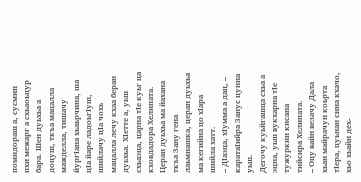помидораш а, сусмин пхи межарг а схьаоьцур бара. Шен дуьхьа а доцуш, ткъа мацалла мажделла, тишачу йургІана хьаьрчина, ша цІа йаре ладоьгІуш, шийлачу цIa чохь мацалла лечу кхаа беран дуьхьа. ХІетте а, уьш схьаэца, царна тІе куьг ца кховдадора Хелипата. Церан дуьхьа ма йахана ткъа Зану гена лаьмнашка, церан дуьхьа ма кегийна цо хІара шийла хатт.
– ДІаэца, хІумма а дац, – каратаІийра Занус цунна уьш.
Дегочу куьйгашца схьа а эцна, уьш вукхарна тІe тужуркин кисана тийсира Хелипата.
– Оцу вайн везачу Дала хьан майрачун коьрта тІера, цуьнан сина кхачо, хьо хьайн дех-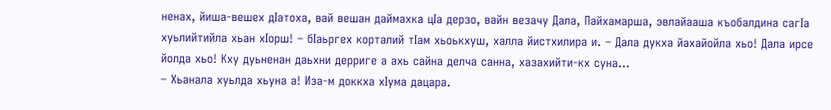ненах, йиша-вешех дІатоха, вай вешан даймахка цІа дерзо, вайн везачу Дала, Пайхамарша, эвлайааша къобалдина сагІа хуьлийтийла хьан хІорш! – бІаьргех корталий тІам хьоькхуш, халла йистхилира и. – Дала дукха йахайойла хьо! Дала ирсе йолда хьо! Кху дуьненан даьхни дерриге а ахь сайна делча санна, хазахийти-кх суна…
– Хьанала хуьлда хьуна а! Иза-м доккха хІума дацара.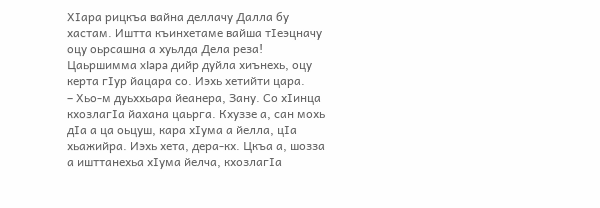ХІара рицкъа вайна деллачу Далла бу хастам. Иштта къинхетаме вайша тІеэцначу оцу оьрсашна а хуьлда Дела реза! Цаьршимма xIapa дийр дуйла хиънехь, оцу керта гІур йацара со. Иэхь хетийти цара.
– Хьо-м дуьххьара йеанера, Зану. Со хІинца кхозлагІа йахана цаьрга. Кхуззе а, сан мохь дІа а ца оьцуш, кара хІума а йелла, цІа хьажийра. Иэхь хета, дера-кх. Цкъа а, шозза а ишттанехьа хІума йелча, кхозлагІа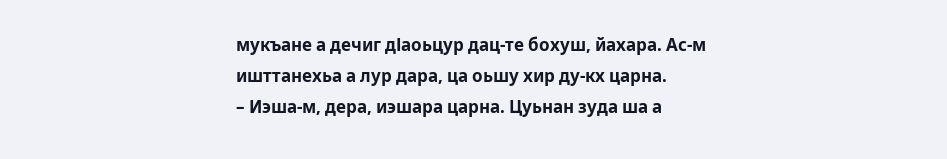мукъане а дечиг дІаоьцур дац-те бохуш, йахара. Ас-м ишттанехьа а лур дара, ца оьшу хир ду-кх царна.
– Иэша-м, дера, иэшара царна. Цуьнан зуда ша а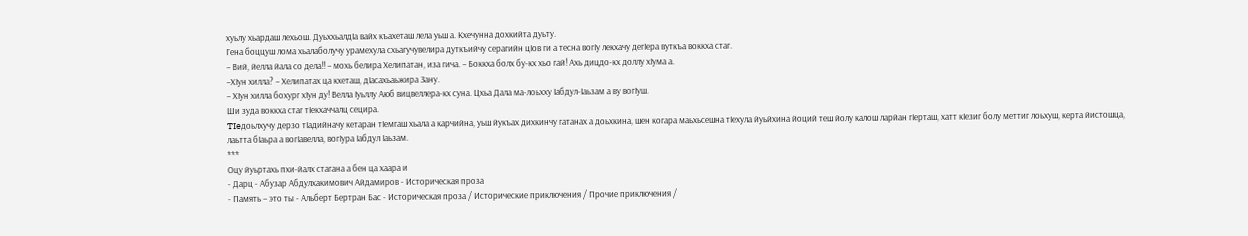хуьлу хьардаш лехьош. ДуьххьалдІа вайх къахеташ лела уьш а. Кхечунна дохкийта дуьту.
Гена боццуш лома хьалаболучу урамехула схьагучувелира дуткъийчу серагийн цІов ги а тесна вогІу лекхачу дегІера вуткъа воккха стаг.
– Вий, йелла йала со дела!! – мохь белира Хелипатан, иза гича. – Боккха болх бу-кх хьо гай! Ахь дицдо-кх доллу хІума а.
–ХІун хилла? – Хелипатах ца кхеташ, дІасахьаьжира Зану.
– ХІун хилла бохург хІун ду! Велла Іуьллу Аюб вицвеллера-кх суна. Цхьа Дала ма-лоьхху Іабдул-Іаьзам а ву вогІуш.
Ши зуда воккха стаг тІекхаччалц сецира.
TIeдоьлхучу дерзо тІадийначу кетаран тІемгаш хьала а карчийна, уьш йукъах дихкинчу гатанах а доьхкина, шен когара маьхьсешна тІехула йуьйхина йоций теш йолу калош ларйан гІерташ, хатт кІезиг болу меттиг лоьхуш, керта йистошца, лаьтта бІаьра а вогІавелла, вогІура Іабдул Іаьзам.
***
Оцу йуьртахь пхи-йалх стагана а бен ца хаара и
- Дарц - Абузар Абдулхакимович Айдамиров - Историческая проза
- Память – это ты - Альберт Бертран Бас - Историческая проза / Исторические приключения / Прочие приключения /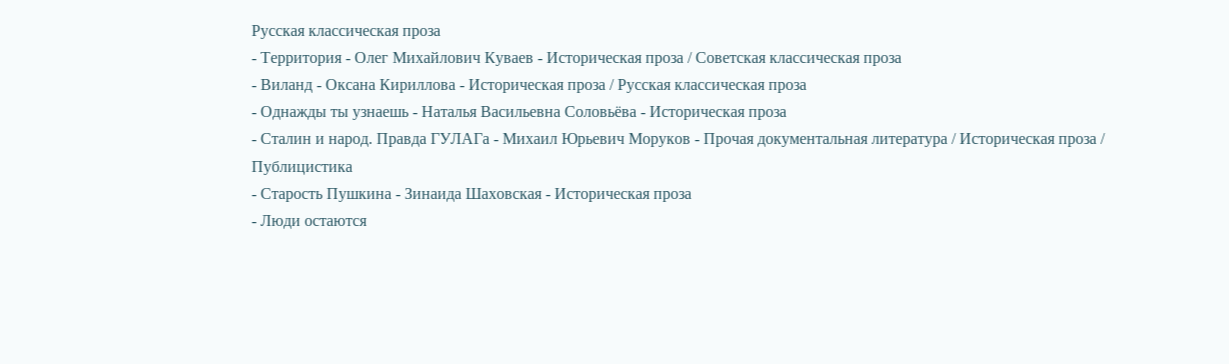Русская классическая проза
- Территория - Олег Михайлович Куваев - Историческая проза / Советская классическая проза
- Виланд - Оксана Кириллова - Историческая проза / Русская классическая проза
- Однажды ты узнаешь - Наталья Васильевна Соловьёва - Историческая проза
- Сталин и народ. Правда ГУЛАГа - Михаил Юрьевич Моруков - Прочая документальная литература / Историческая проза / Публицистика
- Старость Пушкина - Зинаида Шаховская - Историческая проза
- Люди остаются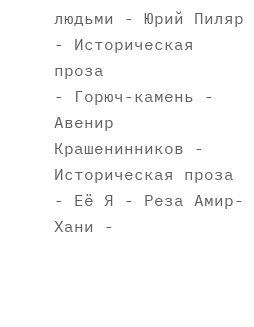людьми - Юрий Пиляр - Историческая проза
- Горюч-камень - Авенир Крашенинников - Историческая проза
- Её Я - Реза Амир-Хани -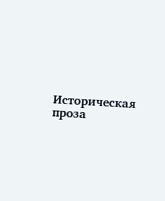Историческая проза